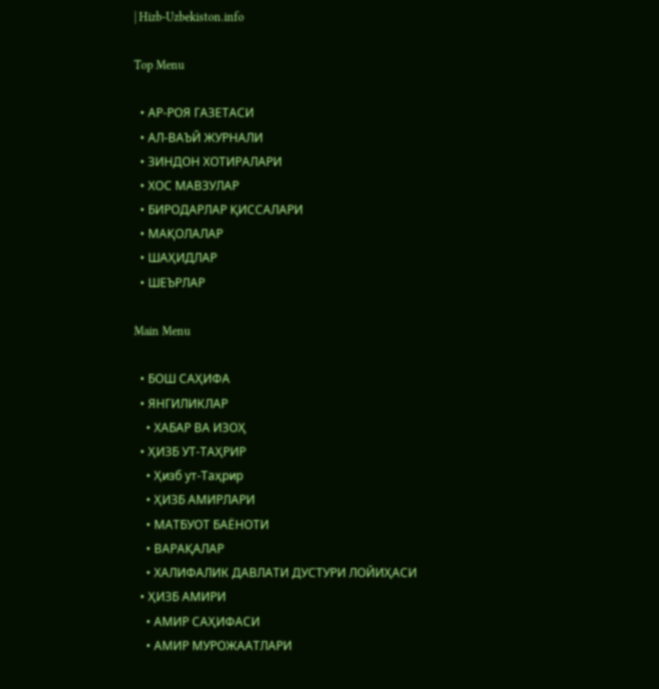| Hizb-Uzbekiston.info

Top Menu

  • АР-РОЯ ГАЗЕТАСИ
  • АЛ-ВАЪЙ ЖУРНАЛИ
  • ЗИНДОН ХОТИРАЛАРИ
  • ХОС МАВЗУЛАР
  • БИРОДАРЛАР ҚИССАЛАРИ
  • МАҚОЛАЛАР
  • ШАҲИДЛАР
  • ШЕЪРЛАР

Main Menu

  • БОШ САҲИФА
  • ЯНГИЛИКЛАР
    • ХАБАР ВА ИЗОҲ
  • ҲИЗБ УТ-ТАҲРИР
    • Ҳизб ут-Таҳрир
    • ҲИЗБ АМИРЛАРИ
    • МАТБУОТ БАЁНОТИ
    • ВАРАҚАЛАР
    • ХАЛИФАЛИК ДАВЛАТИ ДУСТУРИ ЛОЙИҲАСИ
  • ҲИЗБ АМИРИ
    • АМИР САҲИФАСИ
    • АМИР МУРОЖААТЛАРИ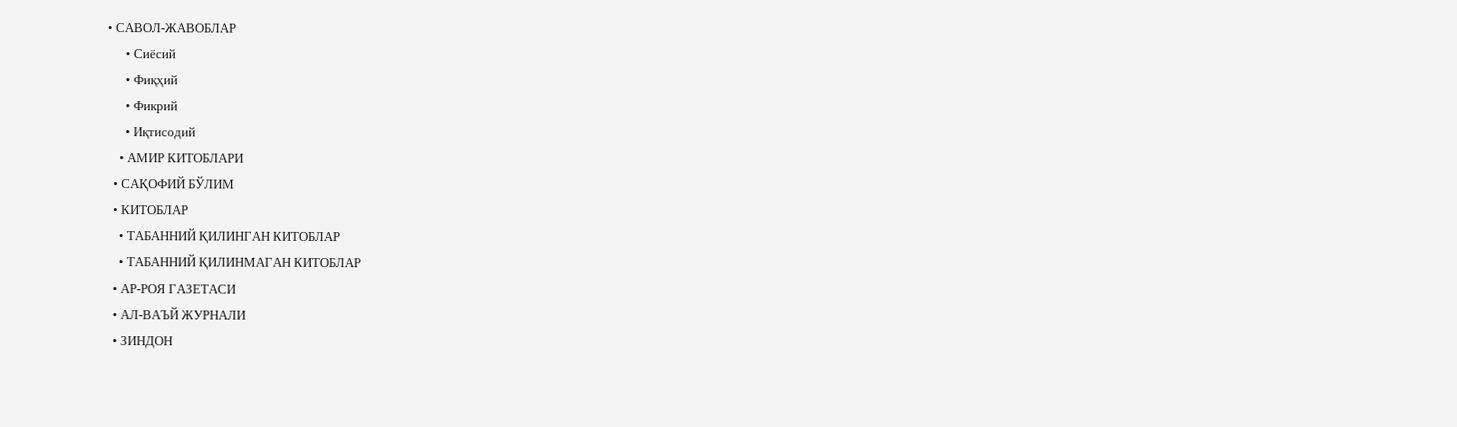• САВОЛ-ЖАВОБЛАР
      • Сиёсий
      • Фиқҳий
      • Фикрий
      • Иқтисодий
    • АМИР КИТОБЛАРИ
  • САҚОФИЙ БЎЛИМ
  • КИТОБЛАР
    • ТАБАННИЙ ҚИЛИНГАН КИТОБЛАР
    • ТАБАННИЙ ҚИЛИНМАГАН КИТОБЛАР
  • АР-РОЯ ГАЗЕТАСИ
  • АЛ-ВАЪЙ ЖУРНАЛИ
  • ЗИНДОН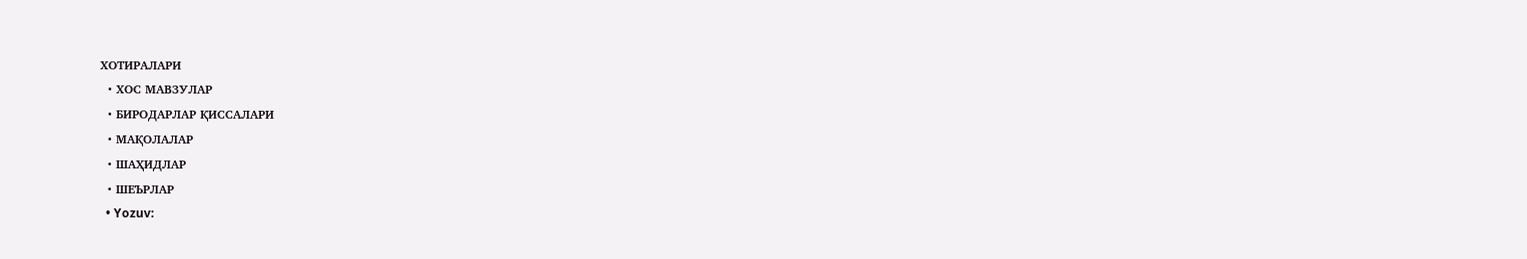ХОТИРАЛАРИ
  • ХОС МАВЗУЛАР
  • БИРОДАРЛАР ҚИССАЛАРИ
  • МАҚОЛАЛАР
  • ШАҲИДЛАР
  • ШЕЪРЛАР
  • Yozuv: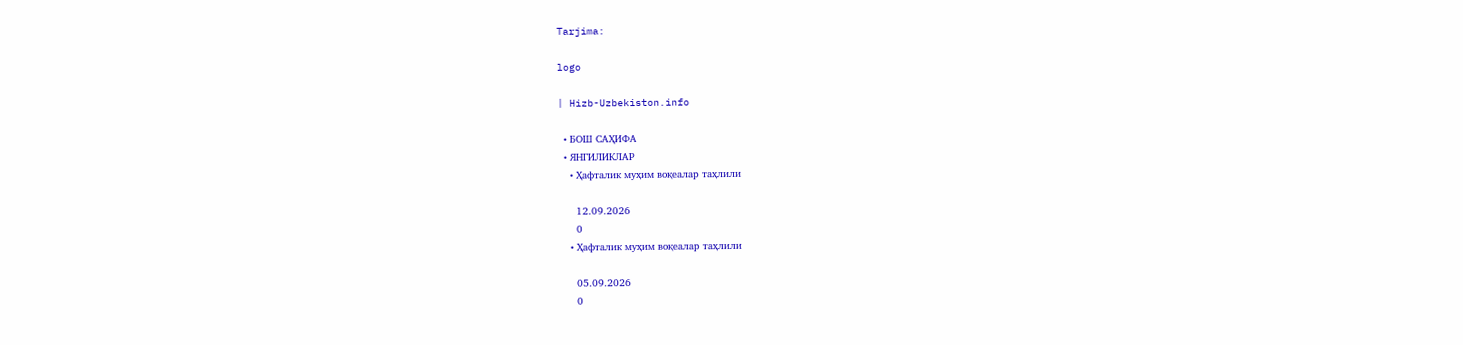Tarjima:

logo

| Hizb-Uzbekiston.info

  • БОШ САҲИФА
  • ЯНГИЛИКЛАР
    • Ҳафталик муҳим воқеалар таҳлили

      12.09.2026
      0
    • Ҳафталик муҳим воқеалар таҳлили

      05.09.2026
      0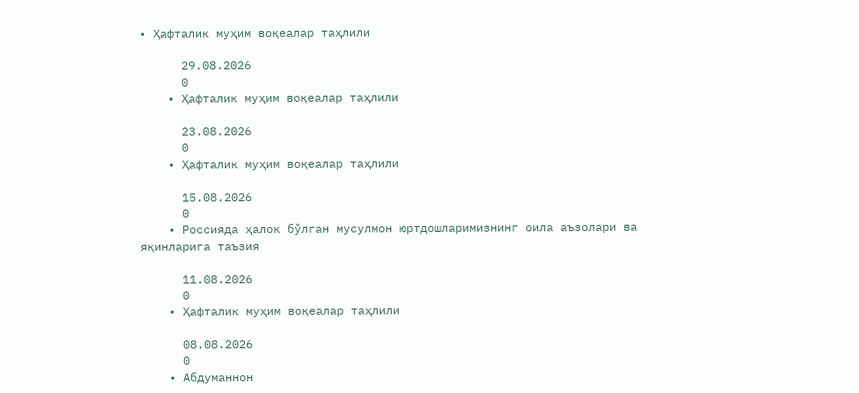• Ҳафталик муҳим воқеалар таҳлили

      29.08.2026
      0
    • Ҳафталик муҳим воқеалар таҳлили

      23.08.2026
      0
    • Ҳафталик муҳим воқеалар таҳлили

      15.08.2026
      0
    • Россияда ҳалок бўлган мусулмон юртдошларимизнинг оила аъзолари ва яқинларига таъзия

      11.08.2026
      0
    • Ҳафталик муҳим воқеалар таҳлили

      08.08.2026
      0
    • Абдуманнон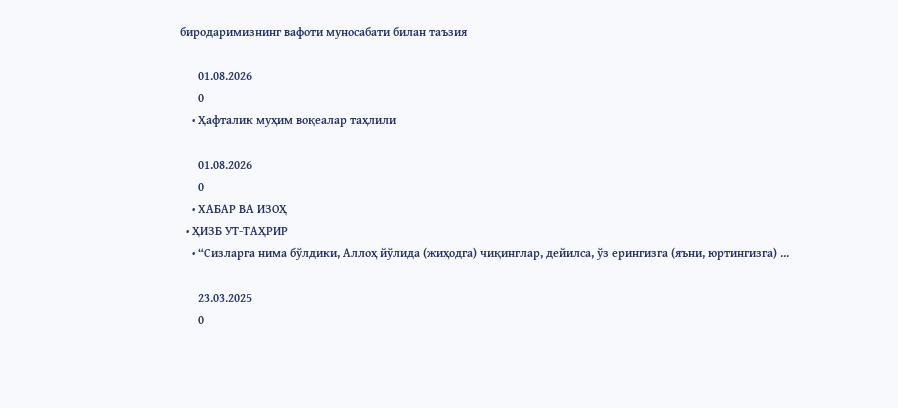биродаримизнинг вафоти муносабати билан таъзия

      01.08.2026
      0
    • Ҳафталик муҳим воқеалар таҳлили

      01.08.2026
      0
    • ХАБАР ВА ИЗОҲ
  • ҲИЗБ УТ-ТАҲРИР
    • “Сизларга нима бўлдики, Аллоҳ йўлида (жиҳодга) чиқинглар, дейилса, ўз ерингизга (яъни, юртингизга) ...

      23.03.2025
      0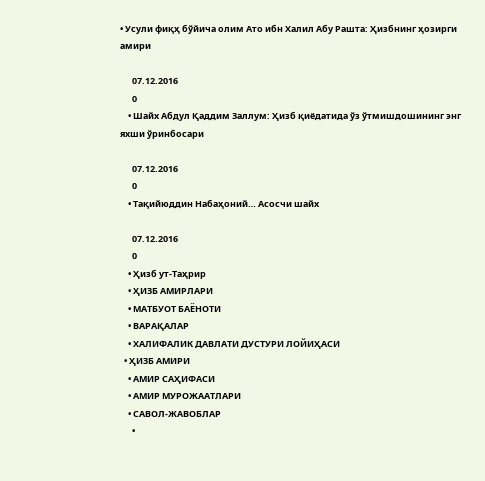• Усули фиқҳ бўйича олим Ато ибн Халил Абу Рашта: Ҳизбнинг ҳозирги амири

      07.12.2016
      0
    • Шайх Абдул Қаддим Заллум: Ҳизб қиёдатида ўз ўтмишдошининг энг яхши ўринбосари

      07.12.2016
      0
    • Тақийюддин Набаҳоний… Асосчи шайх

      07.12.2016
      0
    • Ҳизб ут-Таҳрир
    • ҲИЗБ АМИРЛАРИ
    • МАТБУОТ БАЁНОТИ
    • ВАРАҚАЛАР
    • ХАЛИФАЛИК ДАВЛАТИ ДУСТУРИ ЛОЙИҲАСИ
  • ҲИЗБ АМИРИ
    • АМИР САҲИФАСИ
    • АМИР МУРОЖААТЛАРИ
    • САВОЛ-ЖАВОБЛАР
      •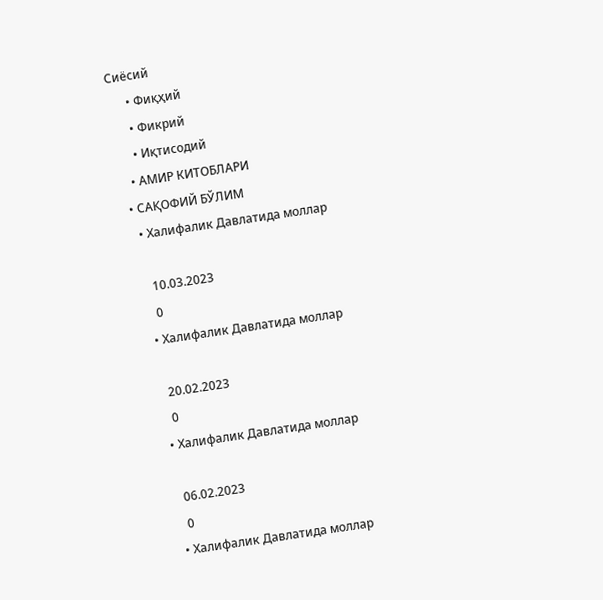Сиёсий
      • Фиқҳий
      • Фикрий
      • Иқтисодий
    • АМИР КИТОБЛАРИ
  • САҚОФИЙ БЎЛИМ
    • Халифалик Давлатида моллар

      10.03.2023
      0
    • Халифалик Давлатида моллар

      20.02.2023
      0
    • Халифалик Давлатида моллар

      06.02.2023
      0
    • Халифалик Давлатида моллар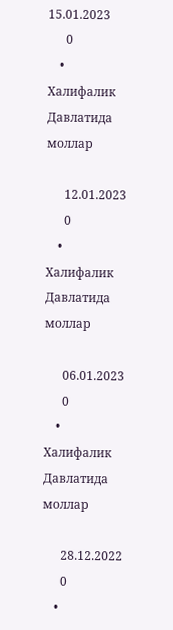15.01.2023
      0
    • Халифалик Давлатида моллар

      12.01.2023
      0
    • Халифалик Давлатида моллар

      06.01.2023
      0
    • Халифалик Давлатида моллар

      28.12.2022
      0
    •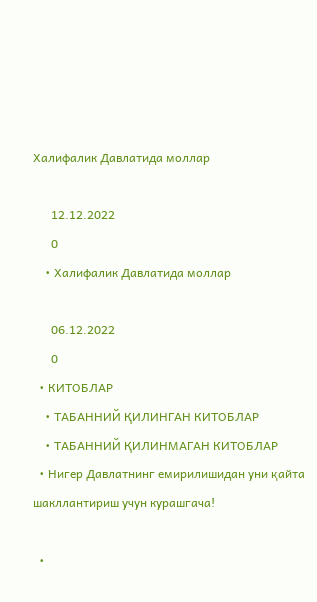Халифалик Давлатида моллар

      12.12.2022
      0
    • Халифалик Давлатида моллар

      06.12.2022
      0
  • КИТОБЛАР
    • ТАБАННИЙ ҚИЛИНГАН КИТОБЛАР
    • ТАБАННИЙ ҚИЛИНМАГАН КИТОБЛАР
  • Нигер Давлатнинг емирилишидан уни қайта шакллантириш учун курашгача!

  •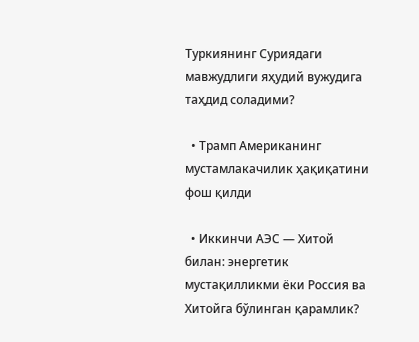Туркиянинг Суриядаги мавжудлиги яҳудий вужудига таҳдид соладими?

  • Трамп Американинг мустамлакачилик ҳақиқатини фош қилди

  • Иккинчи АЭС — Хитой билан: энергетик мустақилликми ёки Россия ва Хитойга бўлинган қарамлик?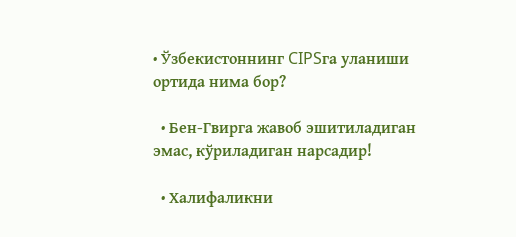• Ўзбекистоннинг CIPSга уланиши ортида нима бор?

  • Бен-Гвирга жавоб эшитиладиган эмас, кўриладиган нарсадир!

  • Халифаликни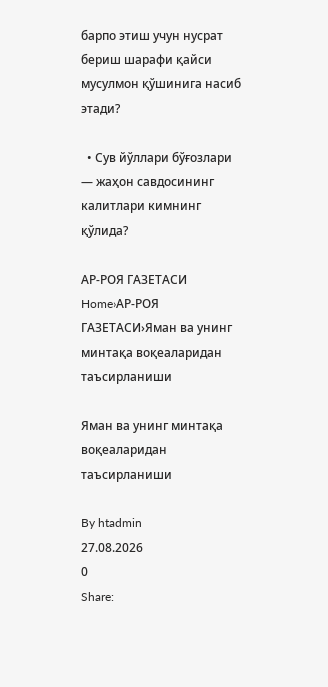барпо этиш учун нусрат бериш шарафи қайси мусулмон қўшинига насиб этади?

  • Сув йўллари бўғозлари — жаҳон савдосининг калитлари кимнинг қўлида?

АР-РОЯ ГАЗЕТАСИ
Home›АР-РОЯ ГАЗЕТАСИ›Яман ва унинг минтақа воқеаларидан таъсирланиши

Яман ва унинг минтақа воқеаларидан таъсирланиши

By htadmin
27.08.2026
0
Share: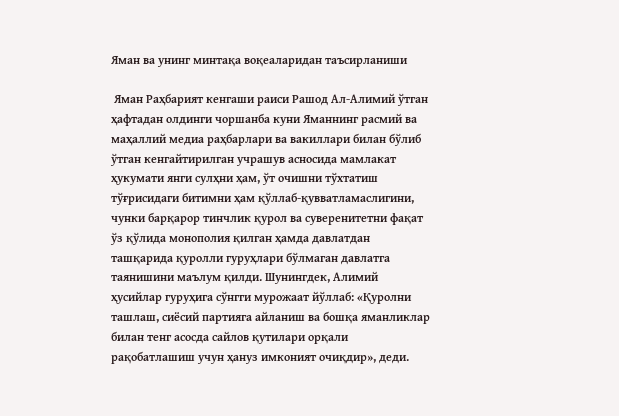Яман ва унинг минтақа воқеаларидан таъсирланиши

 Яман Раҳбарият кенгаши раиси Рашод Ал-Алимий ўтган ҳафтадан олдинги чоршанба куни Яманнинг расмий ва маҳаллий медиа раҳбарлари ва вакиллари билан бўлиб ўтган кенгайтирилган учрашув асносида мамлакат ҳукумати янги сулҳни ҳам, ўт очишни тўхтатиш тўғрисидаги битимни ҳам қўллаб-қувватламаслигини, чунки барқарор тинчлик қурол ва суверенитетни фақат ўз қўлида монополия қилган ҳамда давлатдан ташқарида қуролли гуруҳлари бўлмаган давлатга таянишини маълум қилди. Шунингдек, Алимий ҳусийлар гуруҳига сўнгги мурожаат йўллаб: «Қуролни ташлаш, сиёсий партияга айланиш ва бошқа яманликлар билан тенг асосда сайлов қутилари орқали рақобатлашиш учун ҳануз имконият очиқдир», деди.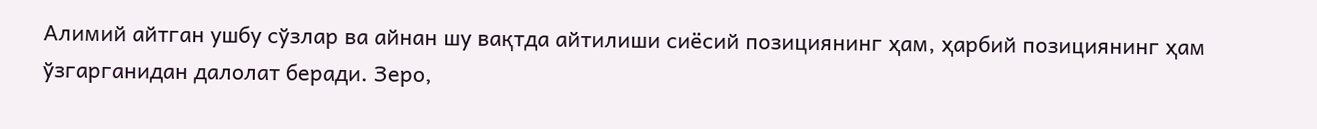Алимий айтган ушбу сўзлар ва айнан шу вақтда айтилиши сиёсий позициянинг ҳам, ҳарбий позициянинг ҳам ўзгарганидан далолат беради. Зеро,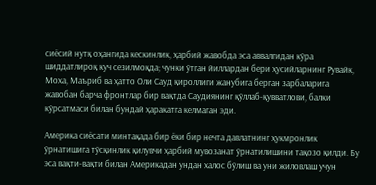сиёсий нутқ оҳангида кескинлик, ҳарбий жавобда эса аввалгидан кўра шиддатлироқ куч сезилмоқда; чунки ўтган йиллардан бери ҳусийларнинг Рувайк, Моха, Маъриб ва ҳатто Оли Сауд қироллиги жанубига берган зарбаларига жавобан барча фронтлар бир вақтда Саудиянинг қўллаб-қувватлови, балки кўрсатмаси билан бундай ҳаракатга келмаган эди.

Америка сиёсати минтақада бир ёки бир нечта давлатнинг ҳукмронлик ўрнатишига тўсқинлик қилувчи ҳарбий мувозанат ўрнатилишини тақозо қилди. Бу эса вақти-вақти билан Америкадан ундан халос бўлиш ва уни жиловлаш учун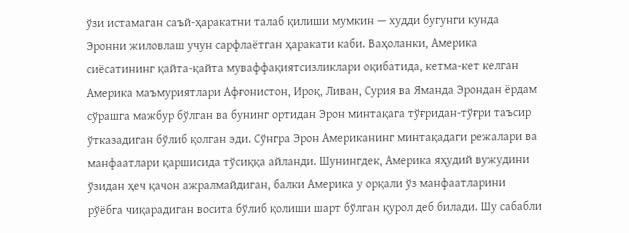ўзи истамаган саъй-ҳаракатни талаб қилиши мумкин — худди бугунги кунда Эронни жиловлаш учун сарфлаётган ҳаракати каби. Ваҳоланки, Америка сиёсатининг қайта-қайта муваффақиятсизликлари оқибатида, кетма-кет келган Америка маъмуриятлари Афғонистон, Ироқ, Ливан, Сурия ва Яманда Эрондан ёрдам сўрашга мажбур бўлган ва бунинг ортидан Эрон минтақага тўғридан-тўғри таъсир ўтказадиган бўлиб қолган эди. Сўнгра Эрон Американинг минтақадаги режалари ва манфаатлари қаршисида тўсиққа айланди. Шунингдек, Америка яҳудий вужудини ўзидан ҳеч қачон ажралмайдиган, балки Америка у орқали ўз манфаатларини рўёбга чиқарадиган восита бўлиб қолиши шарт бўлган қурол деб билади. Шу сабабли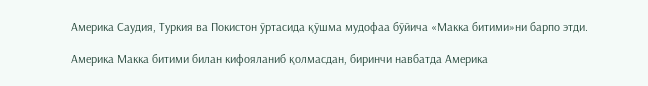Америка Саудия, Туркия ва Покистон ўртасида қўшма мудофаа бўйича «Макка битими»ни барпо этди.

Америка Макка битими билан кифояланиб қолмасдан, биринчи навбатда Америка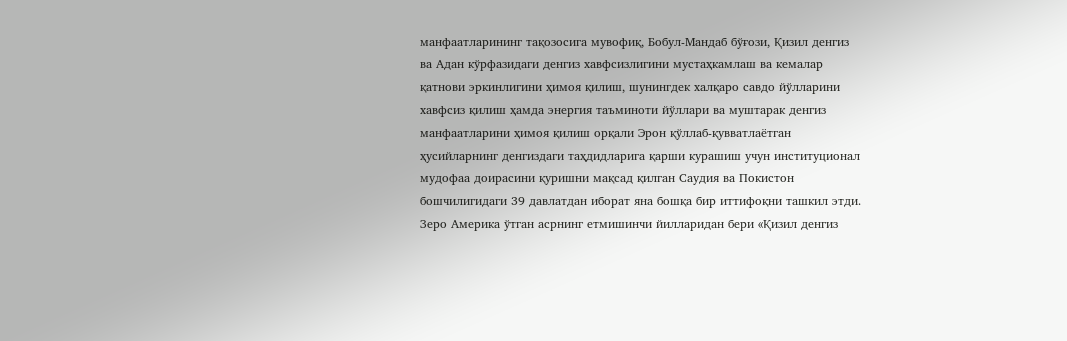манфаатларининг тақозосига мувофиқ, Бобул-Мандаб бўғози, Қизил денгиз ва Адан кўрфазидаги денгиз хавфсизлигини мустаҳкамлаш ва кемалар қатнови эркинлигини ҳимоя қилиш, шунингдек халқаро савдо йўлларини хавфсиз қилиш ҳамда энергия таъминоти йўллари ва муштарак денгиз манфаатларини ҳимоя қилиш орқали Эрон қўллаб-қувватлаётган ҳусийларнинг денгиздаги таҳдидларига қарши курашиш учун институционал мудофаа доирасини қуришни мақсад қилган Саудия ва Покистон бошчилигидаги 39 давлатдан иборат яна бошқа бир иттифоқни ташкил этди. Зеро Америка ўтган асрнинг етмишинчи йилларидан бери «Қизил денгиз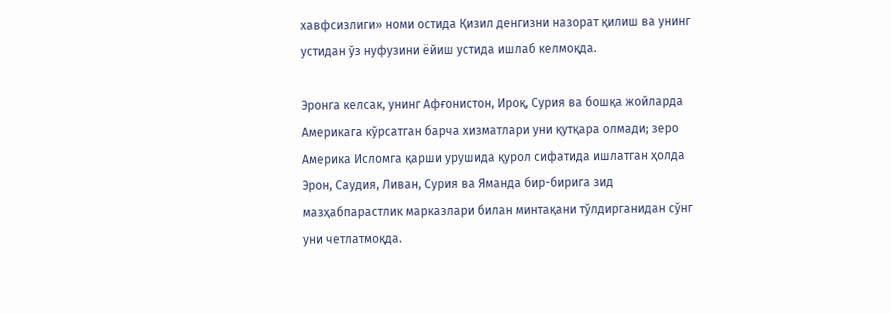хавфсизлиги» номи остида Қизил денгизни назорат қилиш ва унинг устидан ўз нуфузини ёйиш устида ишлаб келмоқда.

Эронга келсак, унинг Афғонистон, Ироқ, Сурия ва бошқа жойларда Америкага кўрсатган барча хизматлари уни қутқара олмади; зеро Америка Исломга қарши урушида қурол сифатида ишлатган ҳолда Эрон, Саудия, Ливан, Сурия ва Яманда бир-бирига зид мазҳабпарастлик марказлари билан минтақани тўлдирганидан сўнг уни четлатмоқда.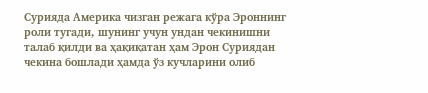Сурияда Америка чизган режага кўра Эроннинг роли тугади, шунинг учун ундан чекинишни талаб қилди ва ҳақиқатан ҳам Эрон Суриядан чекина бошлади ҳамда ўз кучларини олиб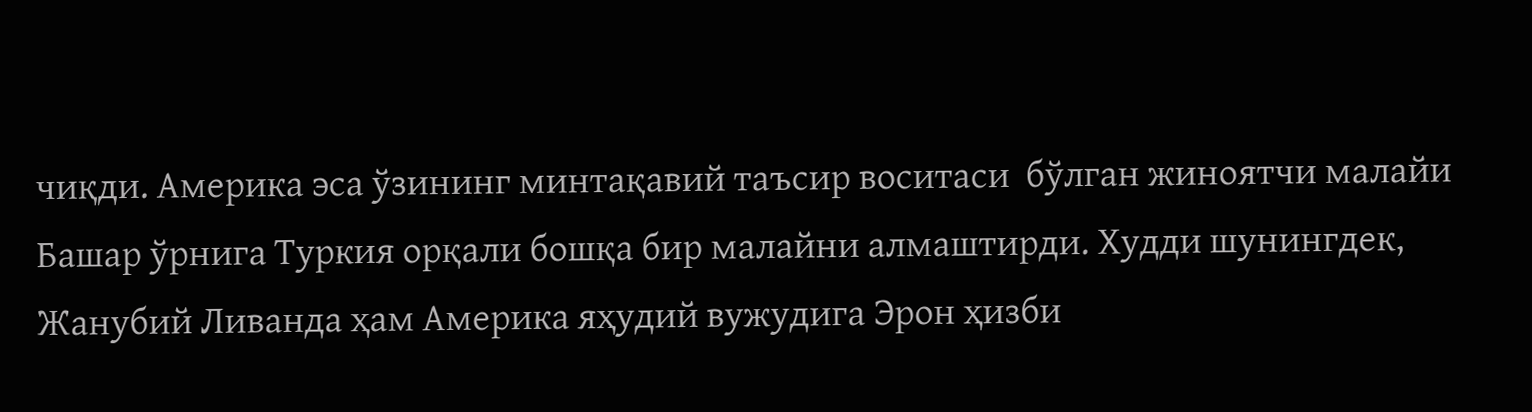чиқди. Америка эса ўзининг минтақавий таъсир воситаси  бўлган жиноятчи малайи Башар ўрнига Туркия орқали бошқа бир малайни алмаштирди. Худди шунингдек, Жанубий Ливанда ҳам Америка яҳудий вужудига Эрон ҳизби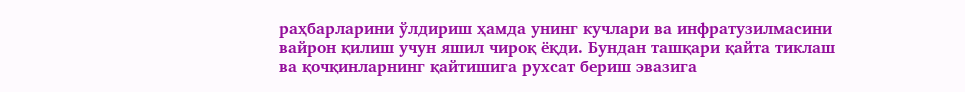раҳбарларини ўлдириш ҳамда унинг кучлари ва инфратузилмасини вайрон қилиш учун яшил чироқ ёқди. Бундан ташқари қайта тиклаш ва қочқинларнинг қайтишига рухсат бериш эвазига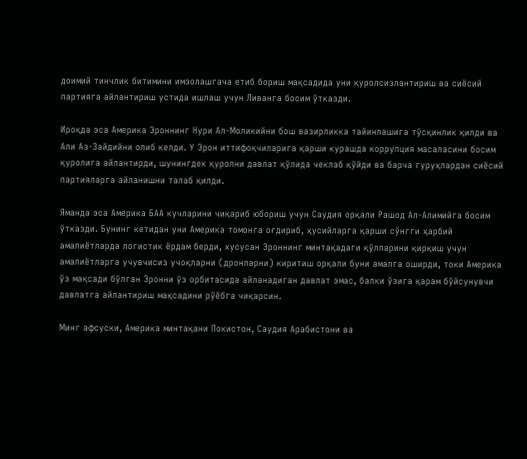доимий тинчлик битимини имзолашгача етиб бориш мақсадида уни қуролсизлантириш ва сиёсий партияга айлантириш устида ишлаш учун Ливанга босим ўтказди.

Ироқда эса Америка Эроннинг Нури Ал-Моликийни бош вазирликка тайинлашига тўсқинлик қилди ва Али Аз-Зайдийни олиб келди. У Эрон иттифоқчиларига қарши курашда коррупция масаласини босим қуролига айлантирди, шунингдек қуролни давлат қўлида чеклаб қўйди ва барча гуруҳлардан сиёсий партияларга айланишни талаб қилди.

Яманда эса Америка БАА кучларини чиқариб юбориш учун Саудия орқали Рашод Ал-Алимийга босим ўтказди. Бунинг кетидан уни Америка томонга оғдириб, ҳусийларга қарши сўнгги ҳарбий амалиётларда логистик ёрдам берди, хусусан Эроннинг минтақадаги қўлларини қирқиш учун амалиётларга учувчисиз учоқларни (дронларни) киритиш орқали буни амалга оширди, токи Америка ўз мақсади бўлган Эронни ўз орбитасида айланадиган давлат эмас, балки ўзига қарам бўйсунувчи давлатга айлантириш мақсадини рўёбга чиқарсин.

Минг афсуски, Америка минтақани Покистон, Саудия Арабистони ва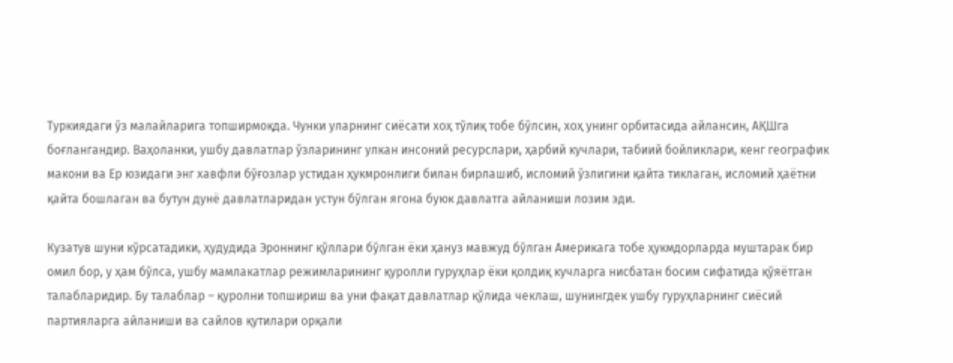Туркиядаги ўз малайларига топширмоқда. Чунки уларнинг сиёсати хоҳ тўлиқ тобе бўлсин, хоҳ унинг орбитасида айлансин, АҚШга боғлангандир. Ваҳоланки, ушбу давлатлар ўзларининг улкан инсоний ресурслари, ҳарбий кучлари, табиий бойликлари, кенг географик макони ва Ер юзидаги энг хавфли бўғозлар устидан ҳукмронлиги билан бирлашиб, исломий ўзлигини қайта тиклаган, исломий ҳаётни қайта бошлаган ва бутун дунё давлатларидан устун бўлган ягона буюк давлатга айланиши лозим эди.

Кузатув шуни кўрсатадики, ҳудудида Эроннинг қўллари бўлган ёки ҳануз мавжуд бўлган Америкага тобе ҳукмдорларда муштарак бир омил бор, у ҳам бўлса, ушбу мамлакатлар режимларининг қуролли гуруҳлар ёки қолдиқ кучларга нисбатан босим сифатида қўяётган талабларидир. Бу талаблар – қуролни топшириш ва уни фақат давлатлар қўлида чеклаш, шунингдек ушбу гуруҳларнинг сиёсий партияларга айланиши ва сайлов қутилари орқали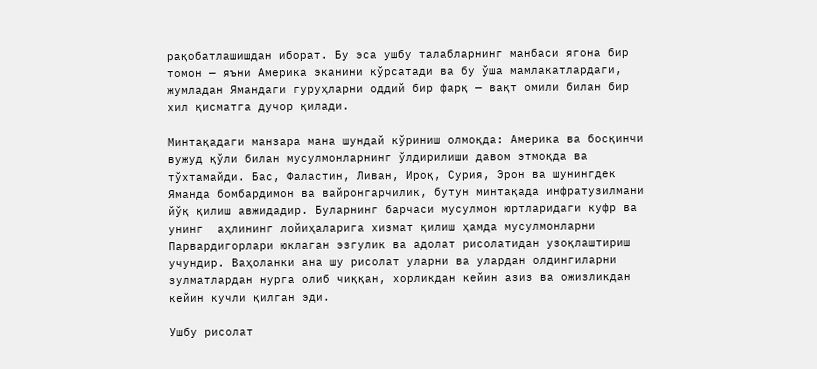рақобатлашишдан иборат. Бу эса ушбу талабларнинг манбаси ягона бир томон — яъни Америка эканини кўрсатади ва бу ўша мамлакатлардаги, жумладан Ямандаги гуруҳларни оддий бир фарқ — вақт омили билан бир хил қисматга дучор қилади.

Минтақадаги манзара мана шундай кўриниш олмоқда: Америка ва босқинчи вужуд қўли билан мусулмонларнинг ўлдирилиши давом этмоқда ва тўхтамайди. Бас, Фаластин, Ливан, Ироқ, Сурия, Эрон ва шунингдек Яманда бомбардимон ва вайронгарчилик, бутун минтақада инфратузилмани йўқ қилиш авжидадир. Буларнинг барчаси мусулмон юртларидаги куфр ва унинг  аҳлининг лойиҳаларига хизмат қилиш ҳамда мусулмонларни Парвардигорлари юклаган эзгулик ва адолат рисолатидан узоқлаштириш учундир. Ваҳоланки ана шу рисолат уларни ва улардан олдингиларни зулматлардан нурга олиб чиққан, хорликдан кейин азиз ва ожизликдан кейин кучли қилган эди.

Ушбу рисолат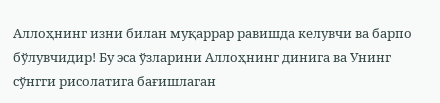Аллоҳнинг изни билан муқаррар равишда келувчи ва барпо бўлувчидир! Бу эса ўзларини Аллоҳнинг динига ва Унинг сўнгги рисолатига бағишлаган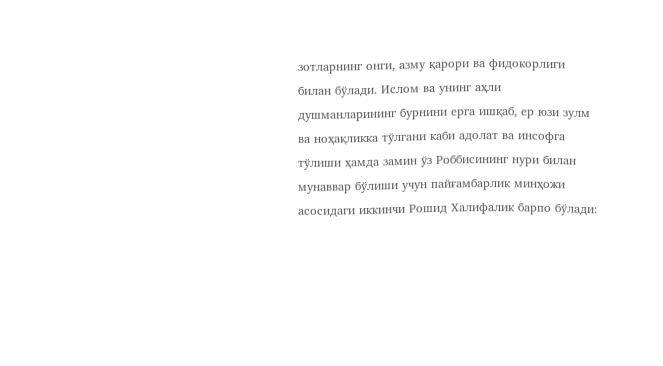зотларнинг онги, азму қарори ва фидокорлиги билан бўлади. Ислом ва унинг аҳли душманларининг бурнини ерга ишқаб, ер юзи зулм ва ноҳақликка тўлгани каби адолат ва инсофга тўлиши ҳамда замин ўз Роббисининг нури билан мунаввар бўлиши учун пайғамбарлик минҳожи асосидаги иккинчи Рошид Халифалик барпо бўлади: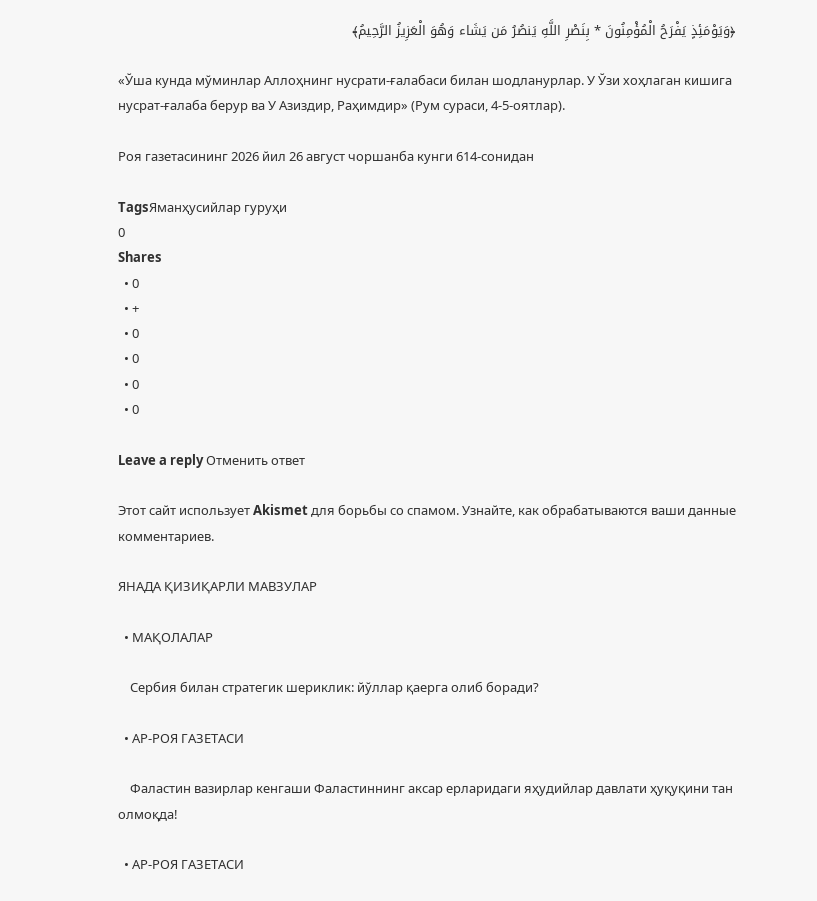﴿وَيَوْمَئِذٍ يَفْرَحُ الْمُؤْمِنُونَ * بِنَصْرِ اللَّهِ يَنصُرُ مَن يَشَاء وَهُوَ الْعَزِيزُ الرَّحِيمُ﴾

«Ўша кунда мўминлар Аллоҳнинг нусрати-ғалабаси билан шодланурлар. У Ўзи хоҳлаган кишига нусрат-ғалаба берур ва У Азиздир, Раҳимдир» (Рум сураси, 4-5-оятлар).

Роя газетасининг 2026 йил 26 август чоршанба кунги 614-сонидан

TagsЯманҳусийлар гуруҳи
0
Shares
  • 0
  • +
  • 0
  • 0
  • 0
  • 0

Leave a reply Отменить ответ

Этот сайт использует Akismet для борьбы со спамом. Узнайте, как обрабатываются ваши данные комментариев.

ЯНАДА ҚИЗИҚАРЛИ МАВЗУЛАР

  • МАҚОЛАЛАР

    Сербия билан стратегик шериклик: йўллар қаерга олиб боради?

  • АР-РОЯ ГАЗЕТАСИ

    Фаластин вазирлар кенгаши Фаластиннинг аксар ерларидаги яҳудийлар давлати ҳуқуқини тан олмоқда!

  • АР-РОЯ ГАЗЕТАСИ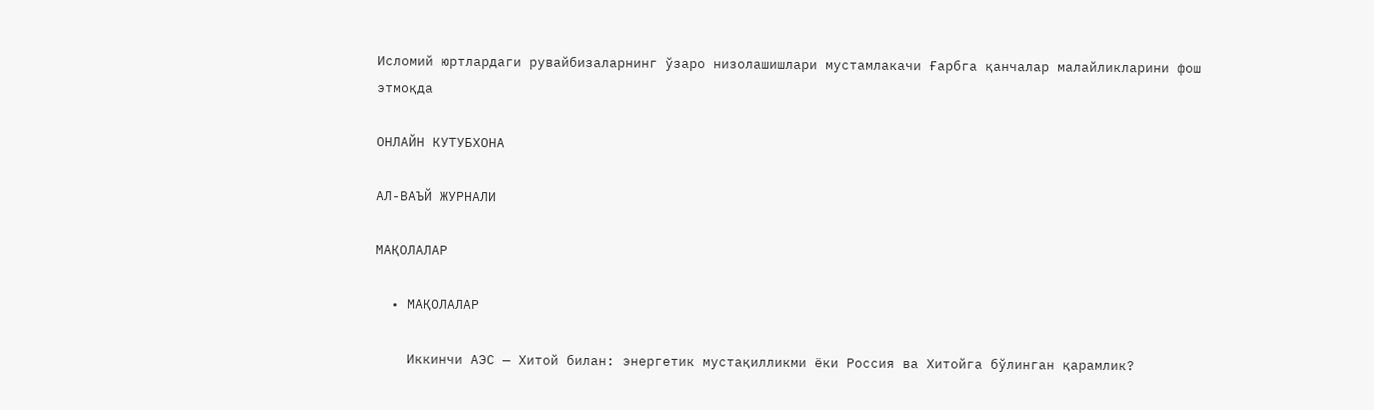Исломий юртлардаги рувайбизаларнинг ўзаро низолашишлари мустамлакачи Ғарбга қанчалар малайликларини фош этмоқда

ОНЛАЙН КУТУБХОНА

АЛ-ВАЪЙ ЖУРНАЛИ

МАҚОЛАЛАР

  • МАҚОЛАЛАР

    Иккинчи АЭС — Хитой билан: энергетик мустақилликми ёки Россия ва Хитойга бўлинган қарамлик?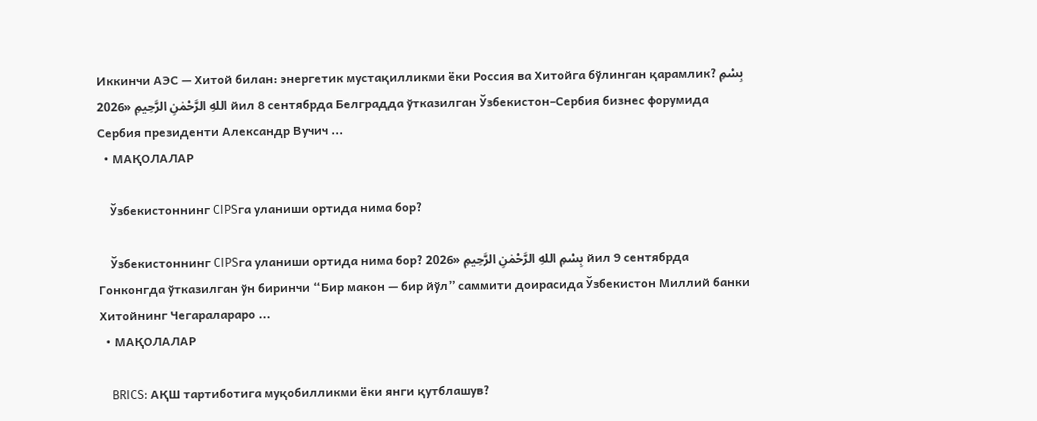Иккинчи АЭС — Хитой билан: энергетик мустақилликми ёки Россия ва Хитойга бўлинган қарамлик? بِسْمِ اللهِ الرَّحْمٰنِ الرَّحِيمِ «2026 йил 8 сентябрда Белградда ўтказилган Ўзбекистон–Сербия бизнес форумида Сербия президенти Александр Вучич ...
  • МАҚОЛАЛАР

    Ўзбекистоннинг CIPSга уланиши ортида нима бор?

    Ўзбекистоннинг CIPSга уланиши ортида нима бор? بِسْمِ اللهِ الرَّحْمٰنِ الرَّحِيمِ «2026 йил 9 сентябрда Гонконгда ўтказилган ўн биринчи “Бир макон — бир йўл” саммити доирасида Ўзбекистон Миллий банки Хитойнинг Чегаралараро ...
  • МАҚОЛАЛАР

    BRICS: АҚШ тартиботига муқобилликми ёки янги қутблашув?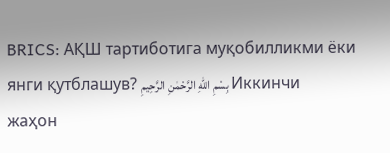BRICS: АҚШ тартиботига муқобилликми ёки янги қутблашув? بِسْمِ اللهِ الرَّحْمٰنِ الرَّحِيمِ Иккинчи жаҳон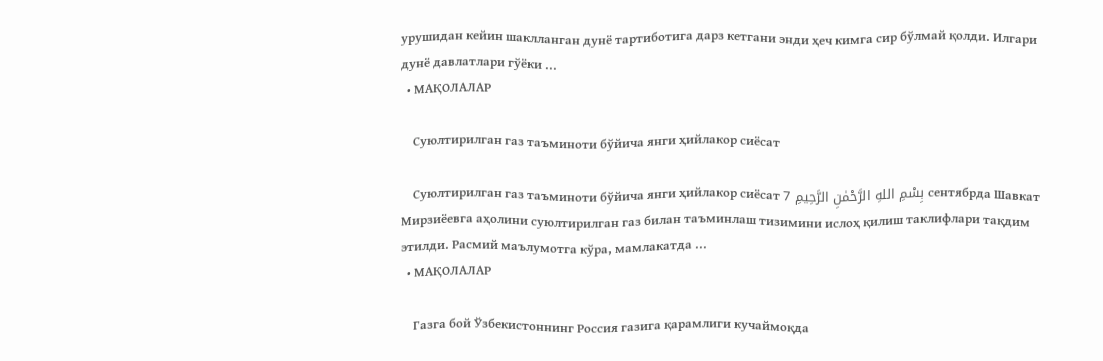урушидан кейин шаклланган дунё тартиботига дарз кетгани энди ҳеч кимга сир бўлмай қолди. Илгари дунё давлатлари гўёки ...
  • МАҚОЛАЛАР

    Суюлтирилган газ таъминоти бўйича янги ҳийлакор сиёсат

    Суюлтирилган газ таъминоти бўйича янги ҳийлакор сиёсат بِسْمِ اللهِ الرَّحْمٰنِ الرَّحِيمِ 7 сентябрда Шавкат Мирзиёевга аҳолини суюлтирилган газ билан таъминлаш тизимини ислоҳ қилиш таклифлари тақдим этилди. Расмий маълумотга кўра, мамлакатда ...
  • МАҚОЛАЛАР

    Газга бой Ўзбекистоннинг Россия газига қарамлиги кучаймоқда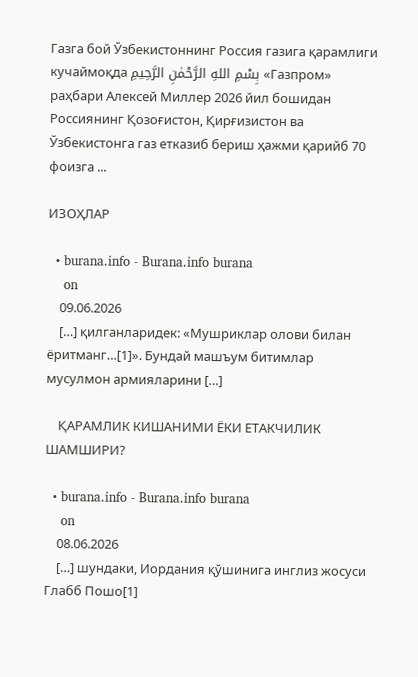Газга бой Ўзбекистоннинг Россия газига қарамлиги кучаймоқда بِسْمِ اللهِ الرَّحْمٰنِ الرَّحِيمِ «Газпром» раҳбари Алексей Миллер 2026 йил бошидан Россиянинг Қозоғистон, Қирғизистон ва Ўзбекистонга газ етказиб бериш ҳажми қарийб 70 фоизга ...

ИЗОҲЛАР

  • burana.info - Burana.info burana
    on
    09.06.2026
    […] қилганларидек: «Мушриклар олови билан ёритманг…[1]». Бундай машъум битимлар мусулмон армияларини […]

    ҚАРАМЛИК КИШАНИМИ ЁКИ ЕТАКЧИЛИК ШАМШИРИ?

  • burana.info - Burana.info burana
    on
    08.06.2026
    […] шундаки, Иордания қўшинига инглиз жосуси Глабб Пошо[1]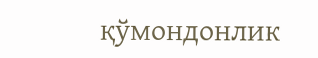қўмондонлик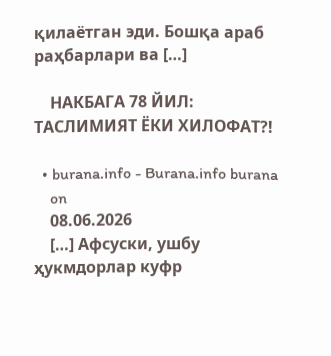қилаётган эди. Бошқа араб раҳбарлари ва […]

    НАКБАГА 78 ЙИЛ: ТАСЛИМИЯТ ЁКИ ХИЛОФАТ?!

  • burana.info - Burana.info burana
    on
    08.06.2026
    […] Афсуски, ушбу ҳукмдорлар куфр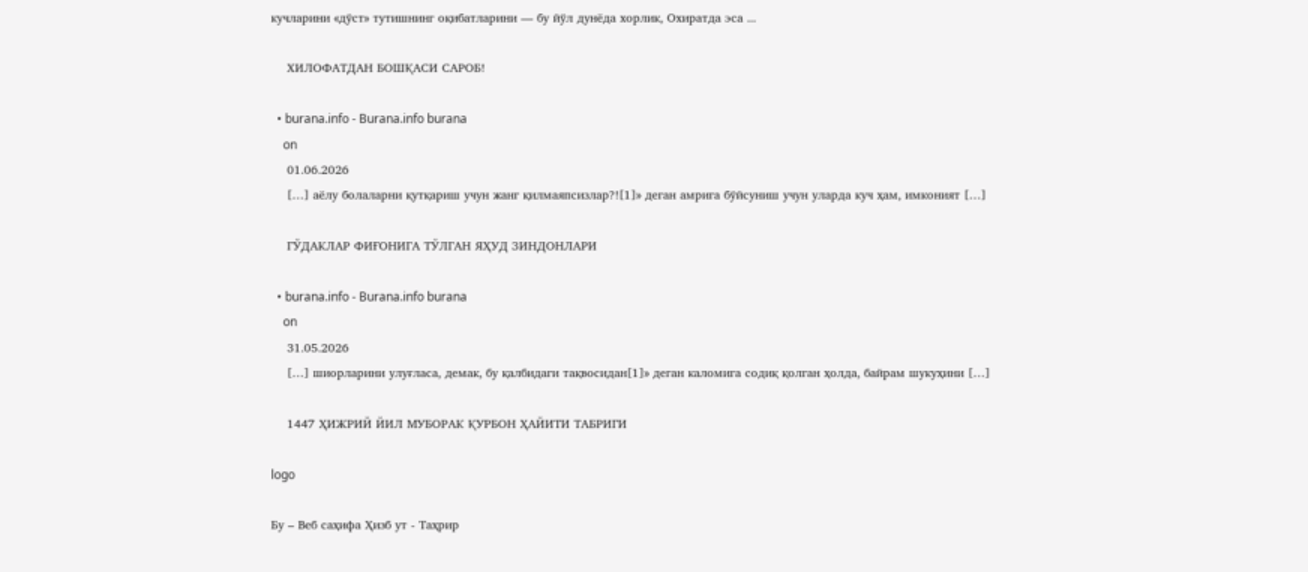кучларини «дўст» тутишнинг оқибатларини — бу йўл дунёда хорлик, Охиратда эса ...

    ХИЛОФАТДАН БОШҚАСИ САРОБ!

  • burana.info - Burana.info burana
    on
    01.06.2026
    […] аёлу болаларни қутқариш учун жанг қилмаяпсизлар?![1]» деган амрига бўйсуниш учун уларда куч ҳам, имконият […]

    ГЎДАКЛАР ФИҒОНИГА ТЎЛГАН ЯҲУД ЗИНДОНЛАРИ

  • burana.info - Burana.info burana
    on
    31.05.2026
    […] шиорларини улуғласа, демак, бу қалбидаги тақвосидан[1]» деган каломига содиқ қолган ҳолда, байрам шукуҳини […]

    1447 ҲИЖРИЙ ЙИЛ МУБОРАК ҚУРБОН ҲАЙИТИ ТАБРИГИ

logo

Бу – Веб саҳифа Ҳизб ут - Таҳрир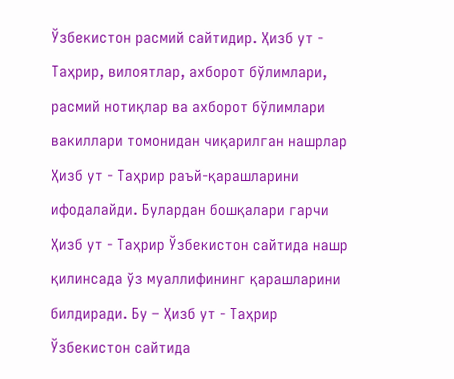Ўзбекистон расмий сайтидир. Ҳизб ут - Таҳрир, вилоятлар, ахборот бўлимлари, расмий нотиқлар ва ахборот бўлимлари вакиллари томонидан чиқарилган нашрлар Ҳизб ут - Таҳрир раъй-қарашларини ифодалайди. Булардан бошқалари гарчи Ҳизб ут - Таҳрир Ўзбекистон сайтида нашр қилинсада ўз муаллифининг қарашларини билдиради. Бу – Ҳизб ут - Таҳрир Ўзбекистон сайтида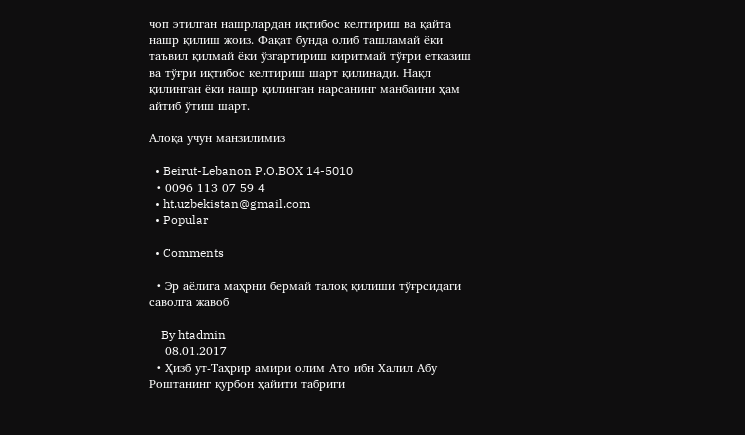чоп этилган нашрлардан иқтибос келтириш ва қайта нашр қилиш жоиз. Фақат бунда олиб ташламай ёки таъвил қилмай ёки ўзгартириш киритмай тўғри етказиш ва тўғри иқтибос келтириш шарт қилинади. Нақл қилинган ёки нашр қилинган нарсанинг манбаини ҳам айтиб ўтиш шарт.

Алоқа учун манзилимиз

  • Beirut-Lebanon P.O.BOX 14-5010
  • 0096 113 07 59 4
  • ht.uzbekistan@gmail.com
  • Popular

  • Comments

  • Эр аёлига маҳрни бермай талоқ қилиши тўғрсидаги саволга жавоб

    By htadmin
    08.01.2017
  • Ҳизб ут-Таҳрир амири олим Ато ибн Халил Абу Роштанинг қурбон ҳайити табриги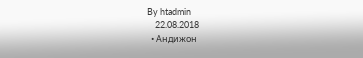By htadmin
    22.08.2018
  • Андижон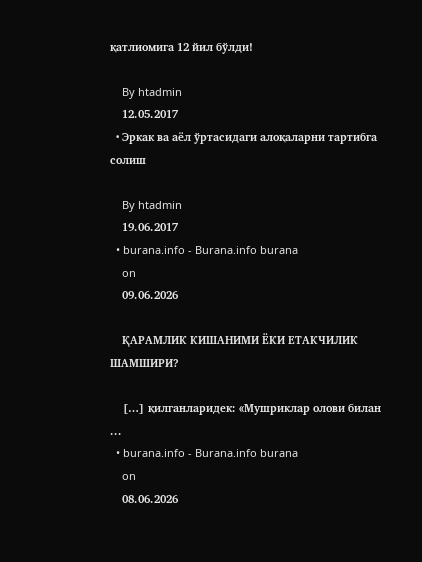қатлиомига 12 йил бўлди!

    By htadmin
    12.05.2017
  • Эркак ва аёл ўртасидаги алоқаларни тартибга солиш

    By htadmin
    19.06.2017
  • burana.info - Burana.info burana
    on
    09.06.2026

    ҚАРАМЛИК КИШАНИМИ ЁКИ ЕТАКЧИЛИК ШАМШИРИ?

    […] қилганларидек: «Мушриклар олови билан ...
  • burana.info - Burana.info burana
    on
    08.06.2026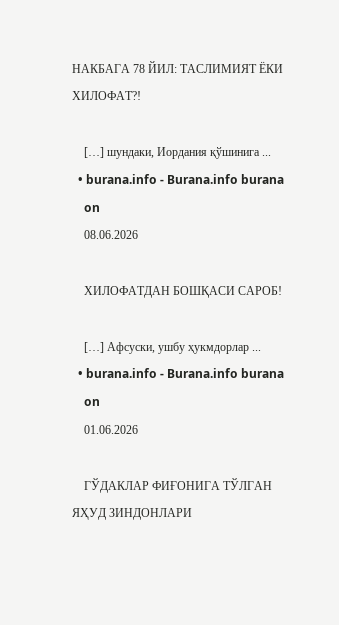НАКБАГА 78 ЙИЛ: ТАСЛИМИЯТ ЁКИ ХИЛОФАТ?!

    […] шундаки, Иордания қўшинига ...
  • burana.info - Burana.info burana
    on
    08.06.2026

    ХИЛОФАТДАН БОШҚАСИ САРОБ!

    […] Афсуски, ушбу ҳукмдорлар ...
  • burana.info - Burana.info burana
    on
    01.06.2026

    ГЎДАКЛАР ФИҒОНИГА ТЎЛГАН ЯҲУД ЗИНДОНЛАРИ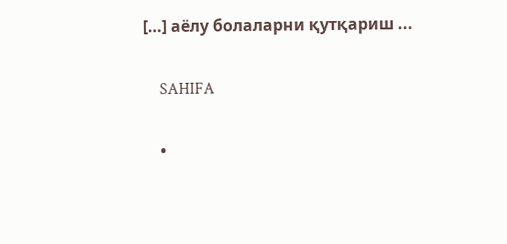[…] аёлу болаларни қутқариш ...

    SAHIFA

    •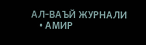АЛ-ВАЪЙ ЖУРНАЛИ
    • АМИР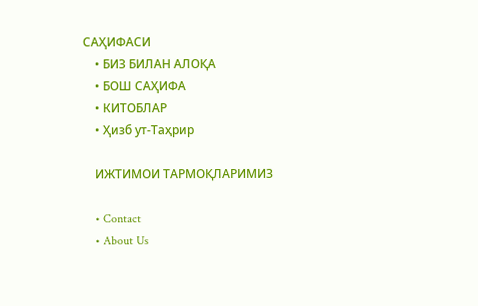САҲИФАСИ
    • БИЗ БИЛАН АЛОҚА
    • БОШ САҲИФА
    • КИТОБЛАР
    • Ҳизб ут-Таҳрир

    ИЖТИМОИ ТАРМОҚЛАРИМИЗ

    • Contact
    • About Us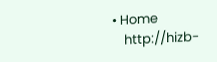• Home
    http://hizb-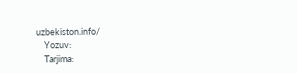uzbekiston.info/
    Yozuv:
    Tarjima: